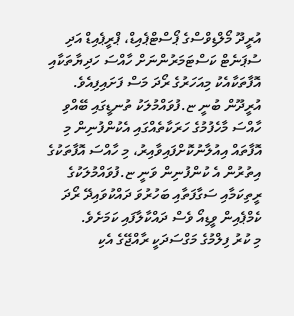އުރީދޫ މޯލްޑިވްސްގެ ޕޯސްޓްޕެއިޑް، ޕްރީޕެއިޑް އަދި ސުޕަނެޓް ކަސްޓަމަރުންނަށް ހާއްސަ ހަދިޔާތަކާއި އޮފާތަކާއެކު މިއަހަރުގެ ރޯދަ މަސް ފަށައިފިއެވެ.
އުރީދޫން ބުނީ ޏ.ފުވައްމުލަކު ތުނޑީގައި ބޭއްވި ހާއްސަ މާހެފުމުގެ ހަރަކާތެއްގައި އެކުންފުނިން މި އޮފާތައް އިއުލާނުކޮށްފައިވާއިރު، މި ހާއްސަ އޮފާތަކުގެ އިތުރުން އެ ކުންފުނިން ވަނީ ޏ.ފުވައްމުލަކުގެ ރީތިކަމާއި ސަގާފަތާއި ބަހުރުވަ ދައްކުވައިދޭ ރޯދަ ކެމްޕެއިން ވީޑިއޯ ވެސް ދައްކާލާފައި ކަމަށެވެ.
މި ކުރު ފިލްމުގެ މަގްސަދަކީ ރާއްޖޭގެ އެކި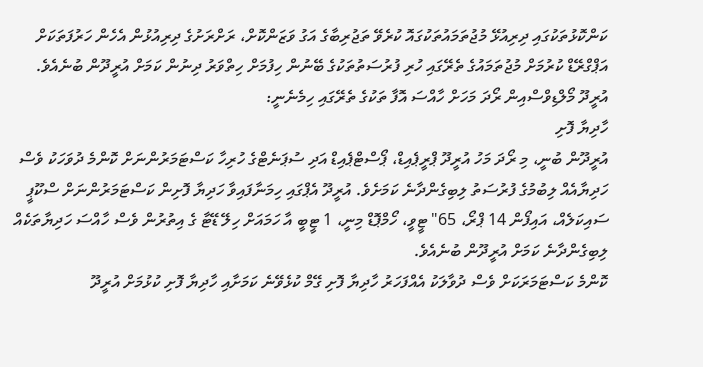ކަންކޮޅުތަކުގައި ދިރިއުޅޭ މުޖުތަމައުތަކުގައޮ ކުރެވޭ ތަޖުރިބާގެ އަގު ވަޒަންކޮށް، ރަށްރަށުގެ ދިރިއުޅުން އެހެން ހަރުފަތަކަށް އަޕްގްރޭޑް ކުރުމަށް މުޖުތަމައުގެ ތެރޭގައި ހުރި ފުރުސަތުތަކުގެ ބޭނުން ހިފުމަށް ހިތްވަރު ދިނުން ކަމަށް އުރީދޫން ބުނެއެވެ.
އުރީދޫ މޯލްޑިވްސްއިން ރޯދަ މަހަށް ހާއްސަ އޮފާ ތަކުގެ ތެރޭގައި ހިމެނެނީ:
ހާދިޔާ ފޮށި
އުރީދޫން ބުނީ، މި ރޯދަ މަހު އުރީދޫ ޕްރީޕެއިޑް، ޕޯސްޓްޕެއިޑް އަދި ސުޕަނެޓްގެ ހުރިހާ ކަސްޓަމަރުންނަށް ކޮންމެ ދުވަހަކު ވެސް ހަދިޔާއެއް ލިބުމުގެ ފުރުސަތު ލިބިގެންދާނެ ކަމަށެވެ. އުރީދޫ އެޕްގައި ހިމަނާފައިވާ ހަދިޔާ ފޮށިން ކަސްޓަމަރުންނަށް ސްކޫޕީ ސައިކަލެއް، އައިފޯން 14 ޕްރޯ، 65" ޓީވީ، ހޯމްޕޮޑް މިނީ، 1 ޓީބީ އާ ހަމައަށް ހިލޭ ޑޭޓާ ގެ އިތުރުން ވެސް ހާއްސަ ހަދިޔާތަކެއް ލިބިގެންދާނެ ކަމަށް އުރީދޫން ބުނެއެވެ.
ކޮންމެ ކަސްޓަމަރަކަށް ވެސް ދުވާލަކު އެއްފަހަރު ހާދިޔާ ފޮށި ގޭމް ކުޅެވޭނެ ކަމަށާއި ހާދިޔާ ފޮށި ކުޅުމަށް އުރީދޫ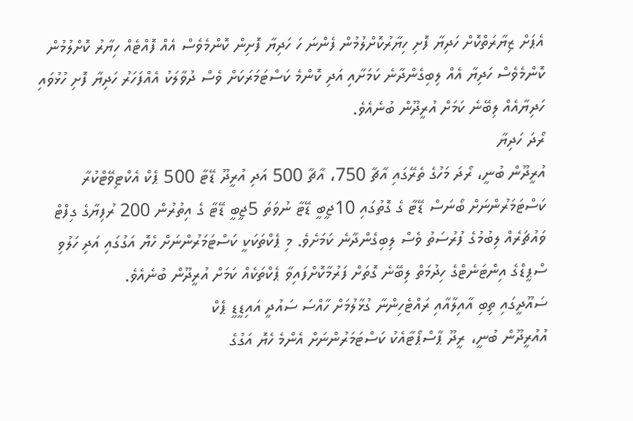އެޕަށް ޒިޔާރަތްކޮށް ހަދިޔާ ފޮށި ހިޔާރުކޮށްލުމުން ފެންނަ ހަ ހަދިޔާ ފޮށިން ކޮންމެވެސް އެއް ފޮއްޓެއް ހިޔާރު ކޮށްލުމުން ކޮންމެވެސް ހަދިޔާ އެއް ލިބިގެންދާނެ ކަމަށާއި އަދި ކޮންމެ ކަސްޓަމަރަކަށް ވެސް ދުވާލަކު އެއްފަހަރު ހަދިޔާ ފޮށި ހުޅުވައި ހަދިޔާއެއް ލިބޭނެ ކަމަށް އުރީދޫން ބުނެއެވެ.
ރޯދަ ހަދިޔާ
އުރީދޫން ބުނީ، ރޯދަ މަހުގެ ތެރޭގައި އާޗާ 750، އާޗާ 500 އަދި އުރީދޫ ޑޭޓާ 500 ޕެކް އެކްޓިވޭޓްކުރާ ކަސްޓަމަރުންނަށް ބޯނަސް ޑޭޓާ ގެ ގޮތުގައި 10ޖީބީ ޑޭޓާ ނުވަތަ 5ޖީބީ ޑޭޓާ ގެ އިތުރުން 200 ރުފިޔާގެ ގިފްޓް ވައުޗަރެއް ލިބުމުގެ ފުރުސަތު ވެސް ލިބިގެންދާނެ ކަމަށެވެ. މި ޕެކްތަކަކީ ކަސްޓަމަރުންނަށް ހެޔޮ އަގުގައި އަދި ހަލުވި ސްޕީޑްގެ އިންޓަނެޓްގެ ހިދުމަތް ލިބޭނެ ގޮތަށް ފަރުމާކޮށްފައިވާ ޕެކްތަކެއް ކަމަށް އުރީދޫން ބުނެއެވެ.
ސައޫދީގައި ތިބި އާއިލާއާއި ރައްޓެހިންނާ ގުޅާލުމަށް ހާއްސަ ސައުދީ އައިޑީޑީ ޕެކް
އުއުރީދޫން ބުނީ، ރީދޫ ޕާސްޕޯޓާއެކު ކަސްޓަމަރުންނަށް އެންމެ ހެޔޮ އަގުގެ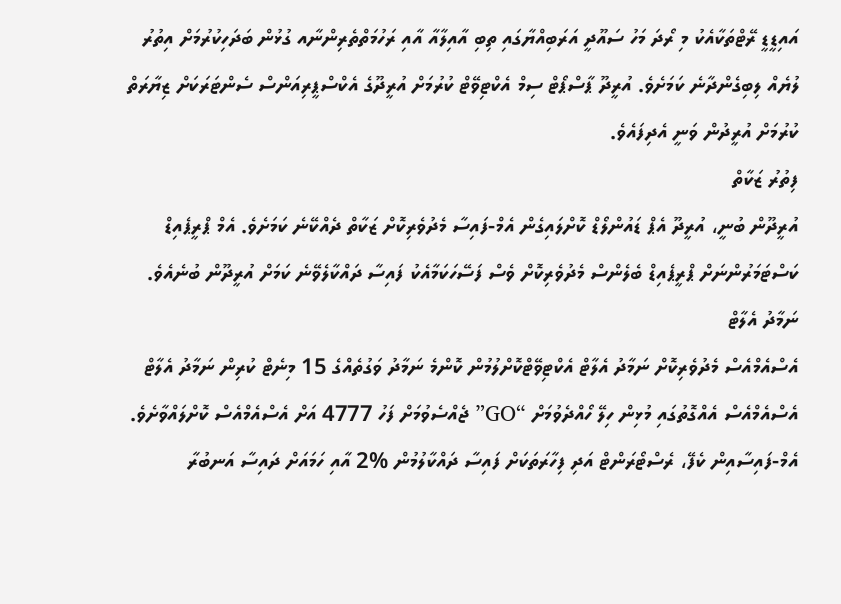އައިޑީޑީ ރޭޓްތަކާއެކު މި ރޯދަ މަހު ސައޫދީ އަރަބިއްޔާގައި ތިބި އާއިލާއާ އާއި ރަހުމަތްތެރިންނާއ ގުޅުން ބަދަހިކުރުމަށް އިތުރު ލުޔެއް ލިބިގެންދާނެ ކަމަށެވެ. އުރީދޫ ޕާސްޕޯޓް ސިމް އެކްޓިވޭޓް ކުރުމަށް އުރީދޫގެ އެކްސްޕީރިއަންސް ސެންޓަރަކަށް ޒިޔާރަތް ކުރުމަށް އުރީދުން ވަނީ އެދިފައެވެ.
ފިތުރު ޒަކާތް
އުރީދޫން ބުނީ، އުރީދޫ އެޕް ޑައުންލޯޑް ކޮށްލައިގެން އެމް-ފައިސާ މެދުވެރިކޮށް ޒަކާތް ދެއްކޭނެ ކަމަށެވެ. އެމް ޕްރީޕެއިޑް ކަސްޓަމަރުންނަށް ޕްރީޕެއިޑް ބެލެންސް މެދުވެރިކޮށް ވެސް ފަސޭހަކަމާއެކު ފައިސާ ދައްކާލެވޭނެ ކަމަށް އުރީދޫން ބުނެއެވެ.
ނަމާދު އެލާޓް
އެސްއެމްއެސް މެދުވެރިކޮށް ނަމާދު އެލާޓް އެކްޓިވޭޓްކޮށްލުމުން ކޮންމެ ނަމާދު ވަގުތެއްގެ 15 މިނެޓް ކުރިން ނަމާދު އެލާޓް އެސްއެމްއެސް އެއްގޮތުގައި މުޅިން ހިލޭ ހޯއްދެވުމަށް “GO” ޖެއްސެވުމަށް ފަހު 4777 އަށް އެސްއެމްއެސް ކޮށްލައްވާށެވެ.
އެމް-ފައިސާއިން ކެފޭ، ރެސްޓޯރަންޓް އަދި ފިހާރަތަކަށް ފައިސާ ދައްކާލުމުން %2 އާއި ހަމައަށް ދައިސާ އަނބުރާ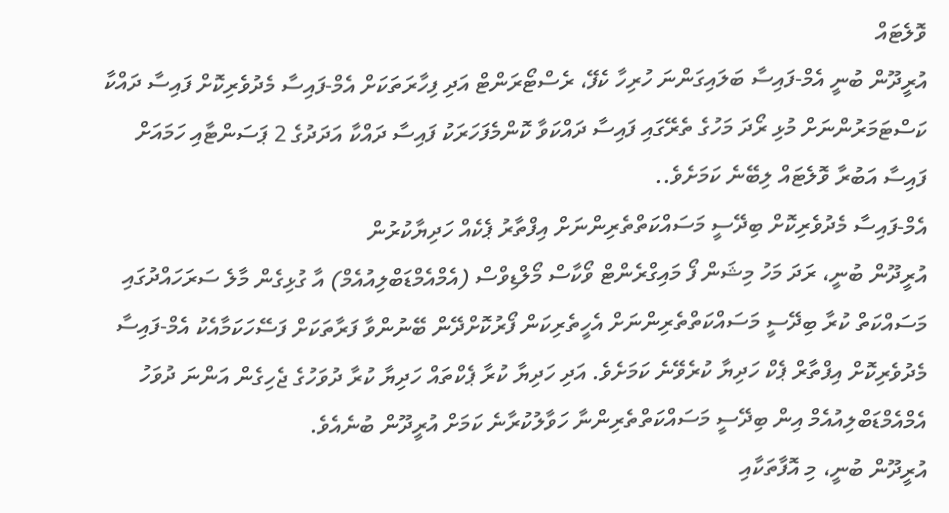ވޮލެޓައް
އުރީދޫން ބުނީ އެމް-ފައިސާ ބަލައިގަންނަ ހުރިހާ ކެފޭ، ރެސްޓޯރަންޓް އަދި ފިހާރަތަކަށް އެމް-ފައިސާ މެދުވެރިކޮށް ފައިސާ ދައްކާ ކަސްޓަމަރުންނަށް މުޅި ރޯދަ މަހުގެ ތެރޭގައި ފައިސާ ދައްކަވާ ކޮންމެފަހަރަކު ފައިސާ ދައްކާ އަދަދުގެ 2 ޕަސަންޓާއި ހަމައަށް ފައިސާ އަބުރާ ވޮލެޓައް ލިބޭނެ ކަމަށެވެ..
އެމް-ފައިސާ މެދުވެރިކޮށް ބިދޭސީ މަސައްކަތްތެރިންނަށް އިފްތާރު ޕެކެއް ހަދިޔާކުރުން
އުރީދޫން ބުނީ، ރަދަ މަހު މިޝަން ފޯ މައިގްރެންޓް ވޯކާސް މޯލްޑިވްސް (އެމްއެމްޑަބްލިއުއެމް) އާ ގުޅިގެން މާލެ ސަރަހައްދުގައި މަސައްކަތް ކުރާ ބިދޭސީ މަސައްކަތްތެރިންނަށް އެހީތެރިކަން ފޯރުކޮށްދޭން ބޭނުންވާ ފަރާތަކަށް ފަސޭހަކަމާއެކު އެމް-ފައިސާ މެދުވެރިކޮށް އިފްތާރް ޕެކް ހަދިޔާ ކުރެވޭނެ ކަމަށެވެ. އަދި ހަދިޔާ ކުރާ ޕެކްތައް ހަދިޔާ ކުރާ ދުވަހުގެ ޖެހިގެން އަންނަ ދުވަހު އެމްއެމްޑަބްލިއުއެމް އިން ބިދޭސީ މަސައްކަތްތެރިންނާ ހަވާލުކުރާނެ ކަމަށް އުރީދޫން ބުނެއެވެ.
އުރީދޫން ބުނީ، މި އޮފާތަކާއި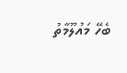ބެހޭ މައުލޫމާތު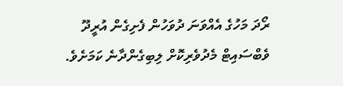ރޯދަ މަހުގެ އެއްވަނަ ދުވަހުން ފެށިގެން އުރީދޫ ވެބްސައިޓް މެދުވެރިކޮށް ލިބިގެންދާނެ ކަމަށެވެ.